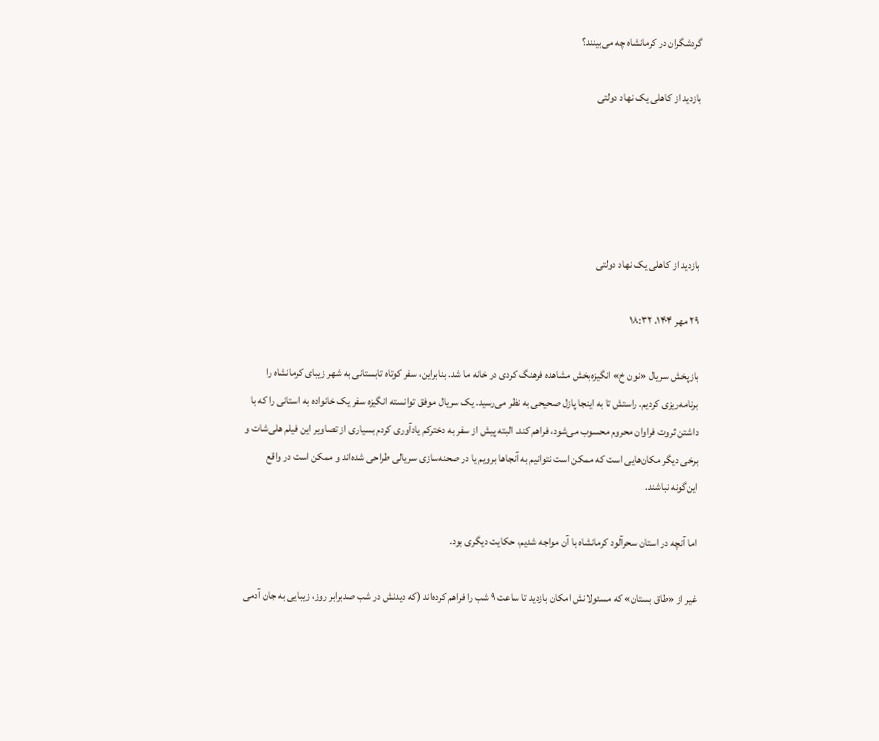گردشگران در کرمانشاه چه می‌بینند؟

بازدید از کاهلی یک نهاد دولتی





بازدید از کاهلی یک نهاد دولتی

۲۹ مهر ۱۴۰۴، ۱۸:۳۲

بازپخش سریال «نون خ» انگیزه‌بخش مشاهده فرهنگ کردی در خانه ما شد. بنابراین، سفر کوتاه تابستانی به شهر زیبای کرمانشاه را برنامه‌ریزی کردیم. راستش تا به اینجا پازل صحیحی به‌ نظر می‌‌رسید. یک سریال موفق توانسته انگیزه سفر یک خانواده به استانی را که با داشتن ثروت فراوان محروم محسوب می‌شود، فراهم کند. البته پیش از سفر به دخترکم یادآوری کردم بسیاری از تصاویر این فیلم هلی‌شات و برخی دیگر مکان‌هایی است که ممکن است نتوانیم به آنجاها برویم یا در صحنه‌سازی سریالی طراحی شده‌اند و ممکن است در واقع این‌گونه نباشند.

اما آنچه در استان سحرآلود کرمانشاه با آن مواجه شدیم، حکایت دیگری بود.

غیر از «طاق بستان» که مسئولانش امکان بازدید تا ساعت ۹ شب را فراهم کرده‌اند (که دیدنش در شب صدبرابر روز، زیبایی به جان آدمی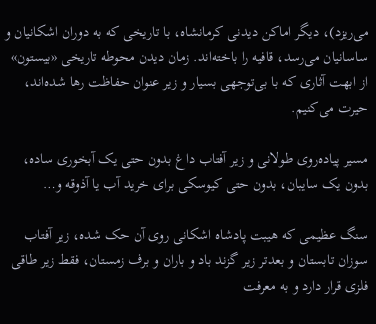می‌ریزد)، دیگر اماکن دیدنی کرمانشاه، با تاریخی که به دوران اشکانیان و ساسانیان می‌رسد، قافیه را باخته‌اند. زمان دیدن محوطه تاریخی «بیستون» از ابهت آثاری که با بی‌توجهی بسیار و زیر عنوان حفاظت رها شده‌اند، حیرت می‌کنیم.

مسیر پیاده‌روی طولانی و زیر آفتاب داغ بدون حتی یک آبخوری ساده، بدون یک سایبان، بدون حتی کیوسکی برای خرید آب یا آذوقه و‌…

سنگ عظیمی که هیبت پادشاه اشکانی روی آن حک شده، زیر آفتاب سوزان تابستان و بعدتر زیر گزند باد و باران و برف زمستان، فقط زیر طاقی فلزی قرار دارد و به معرفت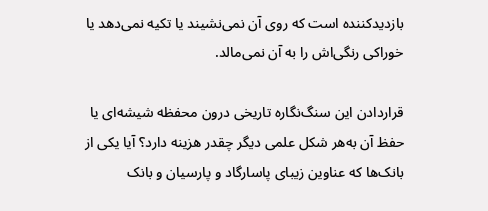بازدید‌کننده است که روی آن نمی‌نشیند یا تکیه نمی‌دهد یا خوراکی رنگی‌اش را به آن نمی‌مالد.

قراردادن این سنگ‌نگاره تاریخی درون محفظه شیشه‌ای یا حفظ آن به‌هر شکل علمی دیگر چقدر هزینه دارد؟ آیا یکی از بانک‌ها که عناوین زیبای پاسارگاد و پارسیان و بانک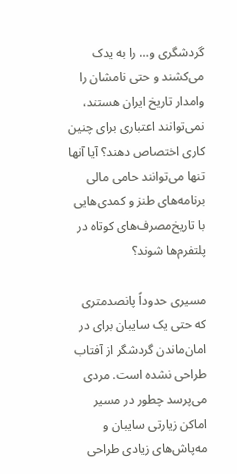گردشگری و… را به یدک می‌کشند و حتی نامشان را وامدار تاریخ ایران هستند، نمی‌توانند اعتباری برای چنین کاری اختصاص دهند؟ آیا آنها تنها می‌توانند حامی مالی برنامه‌های طنز و کمدی‌هایی با تاریخ‌مصرف‌های کوتاه در پلتفرم‌ها شوند؟

مسیری حدوداً پانصدمتری که حتی یک سایبان برای در امان‌ماندن گردشگر از آفتاب طراحی نشده است. مردی می‌‌پرسد چطور در مسیر اماکن زیارتی سایبان و مه‌پاش‌های زیادی طراحی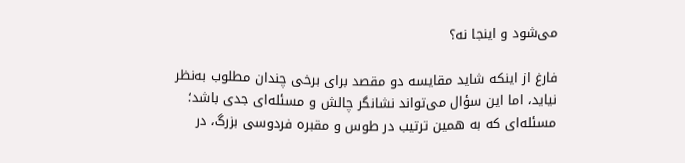می‌شود و اینجا نه؟

فارغ از اینکه شاید مقایسه دو مقصد برای برخی چندان مطلوب به‌نظر نیاید، اما این سؤال می‌تواند نشانگر چالش و مسئله‌ای جدی باشد؛ مسئله‌ای که به همین‌ ترتیب در طوس و مقبره فردوسی بزرگ،‌ در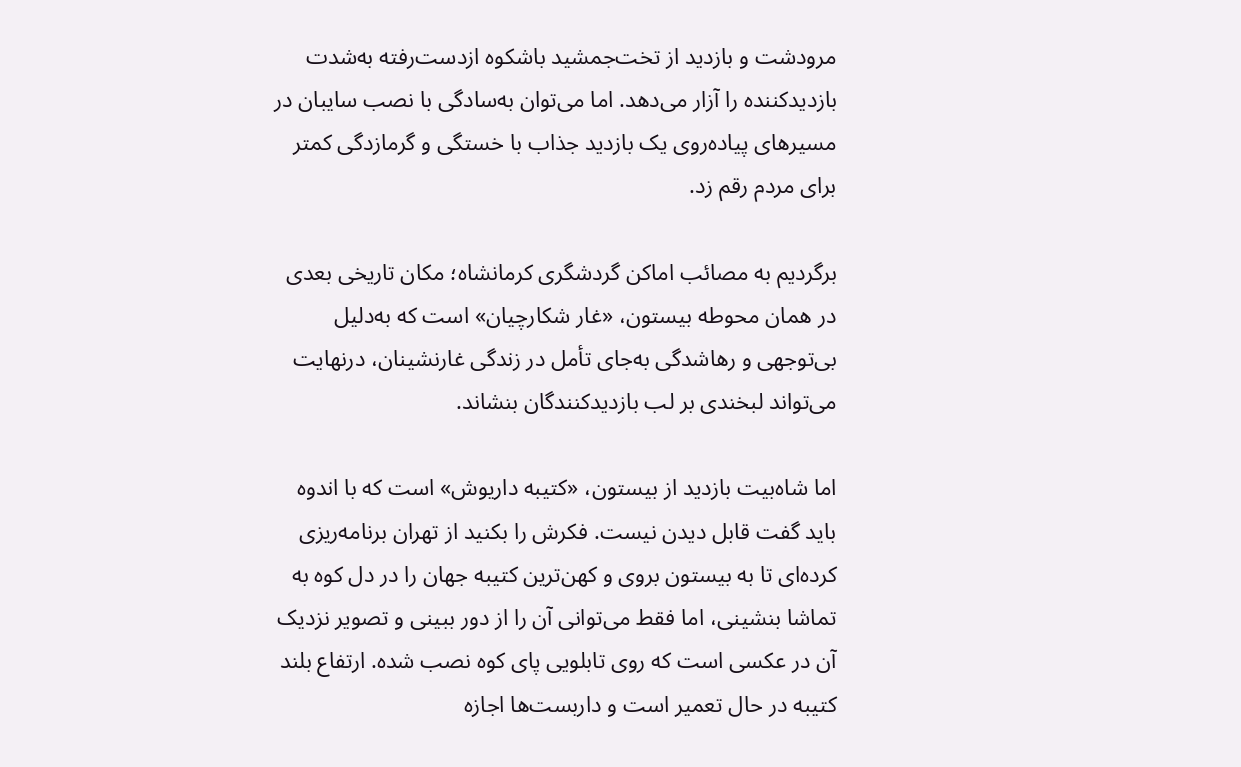مرودشت و بازدید از تخت‌جمشید باشکوه ازدست‌رفته به‌شدت بازدیدکننده را آزار می‌دهد. اما می‌توان به‌سادگی با نصب سایبان در مسیرهای پیاده‌روی یک بازدید جذاب با خستگی و گرمازدگی کمتر برای مردم رقم زد.

برگردیم به مصائب اماکن گردشگری‌ کرمانشاه؛ مکان تاریخی بعدی در همان محوطه بیستون، «غار شکارچیان» است که به‌دلیل بی‌توجهی و رهاشدگی به‌‌جای تأمل در زندگی غارنشینان، درنهایت می‌تواند لبخندی بر لب بازدیدکنندگان بنشاند.

اما شاه‌بیت بازدید از بیستون، «کتیبه داریوش» است که با اندوه باید گفت قابل دیدن نیست. فکرش را بکنید از تهران برنامه‌ریزی کرده‌ای تا به بیستون بروی و کهن‌ترین کتیبه جهان را در دل کوه به تماشا بنشینی، اما فقط می‌توانی آن را از دور ببینی و تصویر نزدیک آن در عکسی است که روی تابلویی پای کوه نصب شده. ارتفاع بلند کتیبه در حال تعمیر است و داربست‌ها اجازه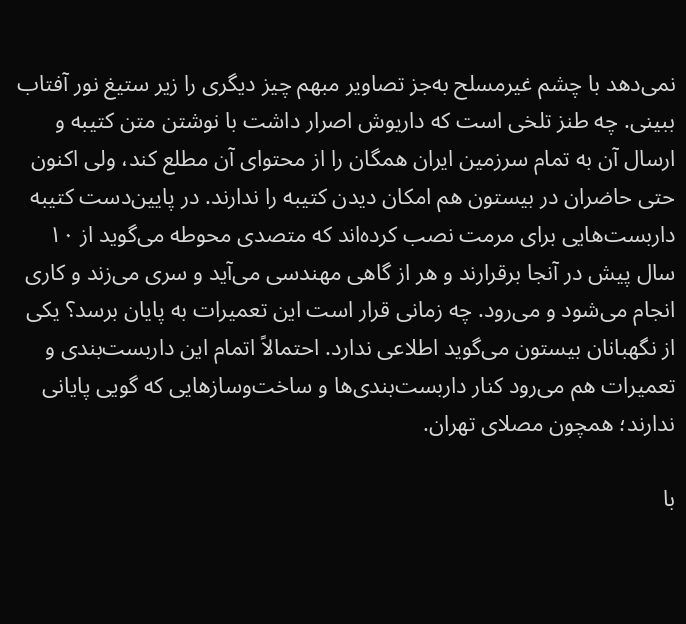نمی‌دهد با چشم غیر‌مسلح به‌جز تصاویر مبهم چیز دیگری را زیر ستیغ نور آفتاب ببینی. چه طنز تلخی است که داریوش اصرار داشت با نوشتن متن کتیبه و ارسال آن به تمام سرزمین ایران همگان را از محتوای آن مطلع کند، ولی اکنون حتی حاضران در بیستون هم امکان دیدن کتیبه را ندارند. در پایین‌دست کتیبه داربست‌هایی برای مرمت نصب کرده‌اند که متصدی محوطه می‌گوید از ۱۰ سال پیش در آنجا برقرارند و هر از گاهی مهندسی می‌آید و سری می‌زند و کاری انجام می‌شود و می‌رود. چه‌ زمانی قرار است این تعمیرات به پایان برسد؟ یکی از نگهبانان بیستون می‌گوید اطلاعی ندارد. احتمالاً اتمام این داربست‌بندی و تعمیرات هم می‌رود کنار داربست‌بندی‌ها و ساخت‌وسازهایی که گویی پایانی ندارند؛ همچون مصلای تهران.

با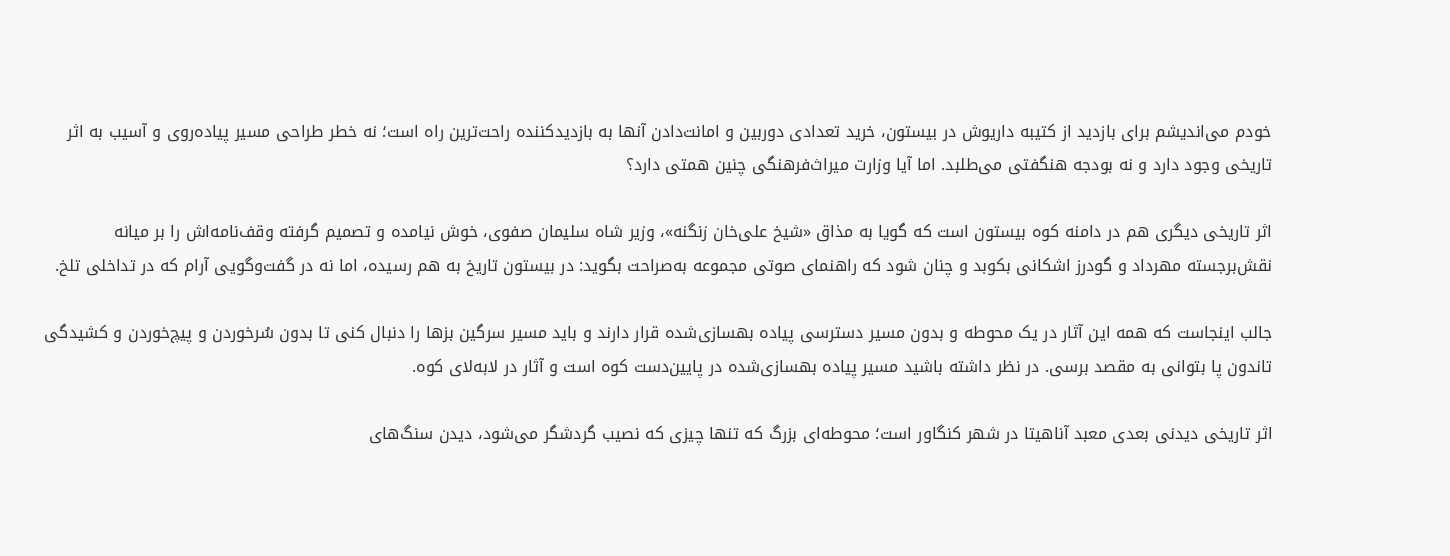خودم می‌اندیشم برای بازدید از کتیبه داریوش در بیستون،‌ خرید تعدادی دوربین و امانت‌دادن آنها به بازدیدکننده راحت‌ترین راه است؛ نه خطر طراحی مسیر پیاده‌روی و آسیب به اثر تاریخی وجود دارد و نه بودجه هنگفتی می‌طلبد. اما آیا وزارت میراث‌فرهنگی چنین همتی دارد؟

اثر تاریخی دیگری هم در دامنه کوه بیستون است که گویا به مذاق «شیخ علی‌خان زنگنه»، وزیر شاه سلیمان صفوی، خوش نیامده و تصمیم گرفته وقف‌نامه‌اش را بر میانه نقش‌برجسته مهرداد و گودرز اشکانی بکوبد و چنان شود که راهنمای صوتی مجموعه به‌صراحت بگوید: در بیستون تاریخ به هم رسیده، اما نه در گفت‌وگویی آرام که در تداخلی تلخ‌.

جالب اینجاست که همه این آثار در یک محوطه و بدون مسیر دسترسی پیاده بهسازی‌‌شده‌ قرار دارند و باید مسیر سرگین بزها را دنبال کنی تا بدون سُرخوردن و پیچ‌خوردن و کشیدگی تاندون پا بتوانی به مقصد برسی. در نظر داشته باشید مسیر پیاده‌ بهسازی‌شده در پایین‌دست کوه است و آثار در لابه‌لای کوه.

اثر تاریخی دیدنی بعدی معبد آناهیتا در شهر کنگاور است؛ محوطه‌ای بزرگ که تنها چیزی که نصیب گردشگر می‌شود، دیدن سنگ‌های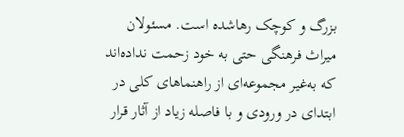بزرگ و کوچک رهاشده است. مسئولان میراث فرهنگی حتی به خود زحمت نداده‌اند که به‌غیر مجموعه‌ای از راهنماهای کلی در ابتدای در ورودی و با فاصله زیاد از آثار قرار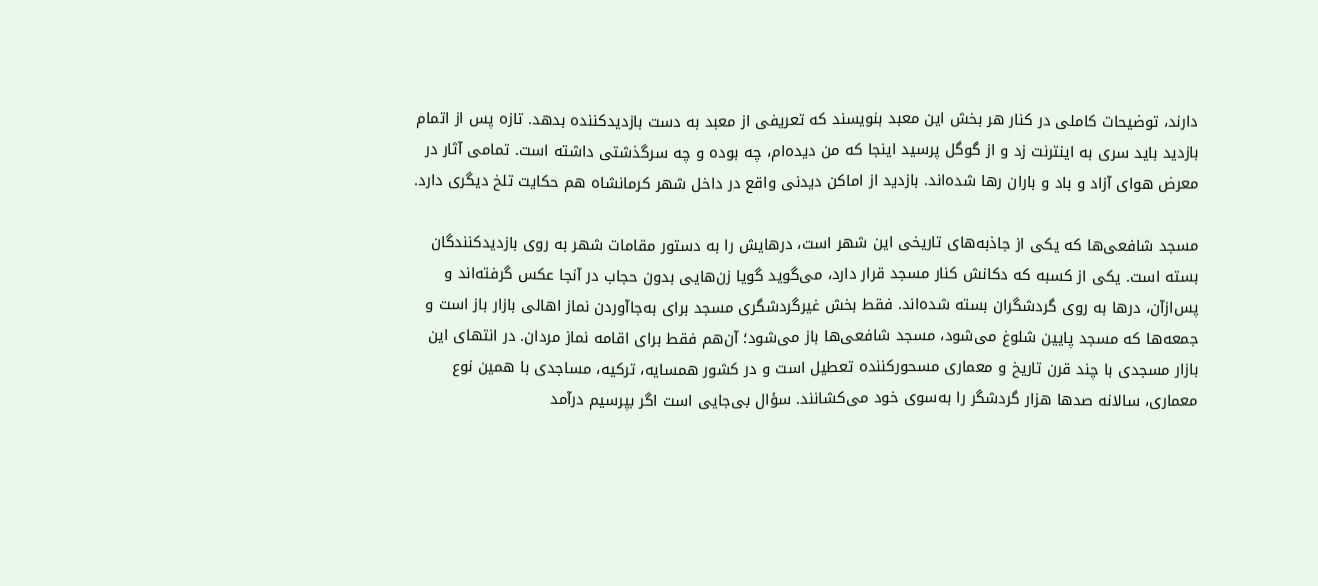دارند، توضیحات کاملی در کنار هر بخش این معبد بنویسند که تعریفی از معبد به دست بازدیدکننده بدهد. تازه پس از اتمام بازدید باید سری به اینترنت زد و از گوگل پرسید اینجا که من دیده‌ام، چه بوده و چه سرگذشتی داشته است. تمامی آثار در معرض هوای آزاد و باد و باران رها شده‌اند‌. بازدید از اماکن دیدنی واقع در داخل شهر کرمانشاه هم حکایت تلخ دیگری دارد.

مسجد شافعی‌ها که یکی از جاذبه‌های تاریخی این شهر است، درهایش را به دستور مقامات شهر به روی بازدیدکنندگان بسته است. یکی از کسبه که دکانش کنار مسجد قرار دارد، می‌گوید گویا زن‌هایی بدون حجاب در آنجا عکس گرفته‌اند و پس‌ازآن، درها به روی گردشگران بسته‌ شده‌اند. فقط بخش غیرگردشگری مسجد برای به‌جا‌آوردن نماز اهالی بازار باز است و جمعه‌ها که مسجد پایین شلوغ می‌شود، مسجد شافعی‌ها باز می‌شود؛ آن‌هم فقط برای اقامه نماز مردان. در انتهای این بازار مسجدی با چند قرن تاریخ و معماری مسحورکننده تعطیل است و در کشور همسایه، ترکیه، مساجدی با همین نوع معماری، سالانه صدها هزار گردشگر را به‌سوی خود ‌می‌کشانند. سؤال بی‌جایی است اگر بپرسیم درآمد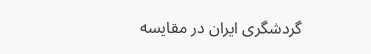گردشگری ایران در مقایسه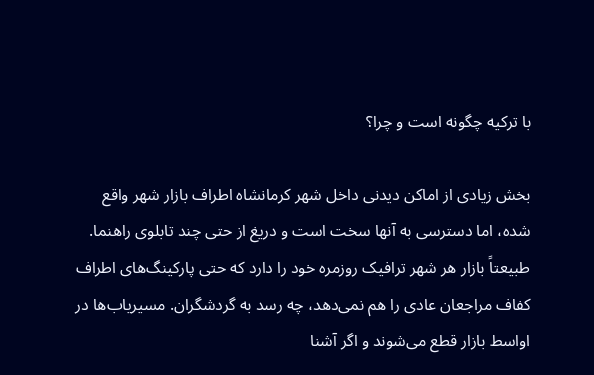با ترکیه چگونه است و چرا؟

بخش زیادی از اماکن دیدنی داخل شهر کرمانشاه اطراف بازار شهر واقع شده، اما دسترسی به آنها سخت است و دریغ از حتی چند تابلوی راهنما. طبیعتاً بازار هر شهر ترافیک روزمره خود را دارد که حتی پارکینگ‌های اطراف کفاف مراجعان عادی را هم نمی‌دهد، چه رسد به گردشگران. مسیریاب‌ها در اواسط بازار قطع می‌شوند و اگر آشنا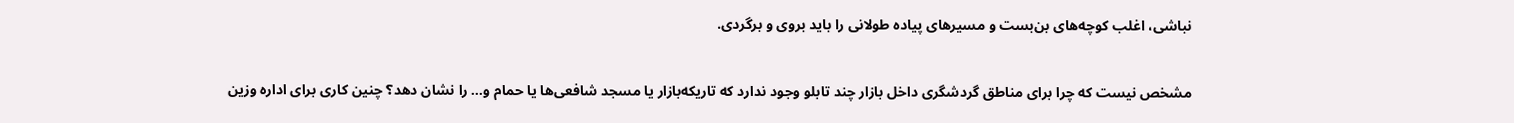نباشی، اغلب کوچه‌های بن‌بست و مسیرهای پیاده طولانی را باید بروی و برگردی.

مشخص نیست که چرا برای مناطق گردشگری داخل بازار چند تابلو وجود ندارد که تاریکه‌بازار یا مسجد شافعی‌ها یا حمام و… را نشان دهد؟ چنین کاری برای اداره وزین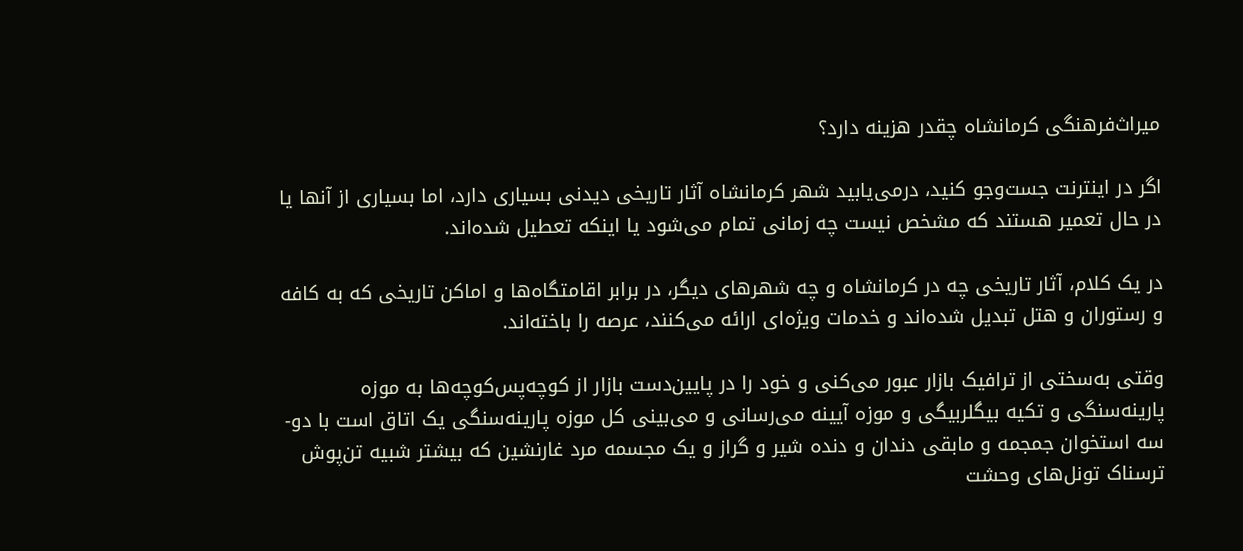میراث‌فرهنگی کرمانشاه چقدر هزینه دارد؟

اگر در اینترنت جست‌وجو کنید، درمی‌یابید شهر کرمانشاه آثار تاریخی دیدنی بسیاری دارد، اما بسیاری از آنها یا در حال تعمیر هستند که مشخص نیست چه زمانی تمام می‌شود یا اینکه تعطیل شده‌اند.

در یک کلام، آثار تاریخی چه در کرمانشاه و چه شهرهای دیگر، در برابر اقامتگاه‌ها و اماکن تاریخی که به کافه و رستوران و هتل تبدیل شده‌‌اند و خدمات ویژه‌ای ارائه می‌کنند، عرصه را باخته‌اند.

وقتی به‌سختی از ترافیک بازار عبور می‌کنی و خود را در پایین‌دست بازار از کوچه‌پس‌کوچه‌ها به موزه پارینه‌سنگی و تکیه بیگلربیگی و موزه آیینه می‌رسانی و می‌بینی کل موزه پارینه‌سنگی یک اتاق است با دو-سه استخوان جمجمه و مابقی دندان و دنده شیر و گراز و یک مجسمه مرد غار‌نشین که بیشتر شبیه تن‌پوش ترسناک تونل‌های وحشت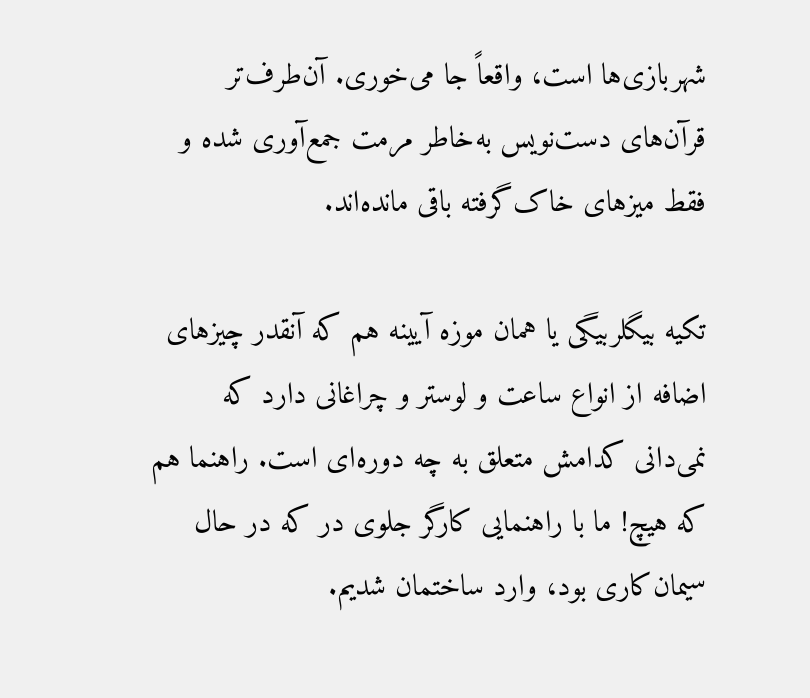شهربازی‌ها است،‌ واقعاً جا می‌خوری. آن‌طرف‌تر قرآن‌های دست‌نویس به‌خاطر مرمت جمع‌آوری شده و فقط میزهای خاک‌گرفته باقی مانده‌اند.

تکیه بیگلربیگی یا همان موزه آیینه هم که آنقدر چیزهای اضافه از انواع ساعت و لوستر و چراغانی دارد که نمی‌دانی کدامش متعلق به چه دوره‌ای است. راهنما هم که هیچ! ما با راهنمایی کارگر جلوی در که در حال سیمان‌کاری بود، وارد ساختمان شدیم.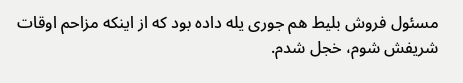مسئول فروش بلیط هم جوری یله داده بود که از اینکه مزاحم اوقات شریفش شوم، خجل شدم.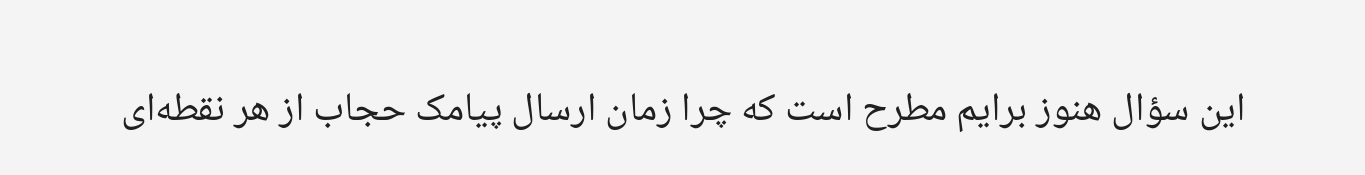این سؤال هنوز برایم مطرح است که چرا زمان ارسال پیامک حجاب از هر نقطه‌ای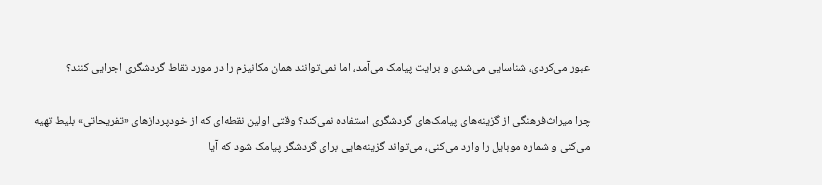عبور می‌کردی، شناسایی می‌شدی و برایت پیامک می‌آمد، اما نمی‌توانند همان مکانیزم را در مورد نقاط گردشگری اجرایی کنند؟

چرا میراث‌فرهنگی از گزینه‌های پیامک‌های گردشگری استفاده نمی‌کند؟‌ وقتی اولین نقطه‌ای که از خودپردازهای «تفریحاتی» بلیط تهیه می‌کنی و شماره موبایل را وارد می‌کنی، می‌تواند گزینه‌هایی برای گردشگر پیامک شود که آیا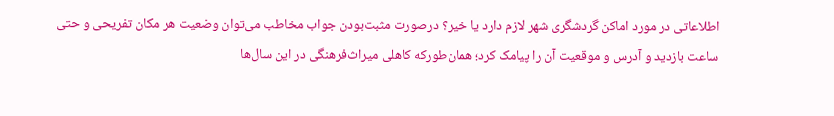اطلاعاتی در مورد اماکن گردشگری شهر لازم دارد یا خیر؟ درصورت مثبت‌بودن جواب مخاطب می‌توان وضعیت هر مکان تفریحی و حتی ساعت بازدید و آدرس و موقعیت آن‌ را پیامک کرد؛ همان‌طورکه کاهلی میراث‌فرهنگی در این سال‌ها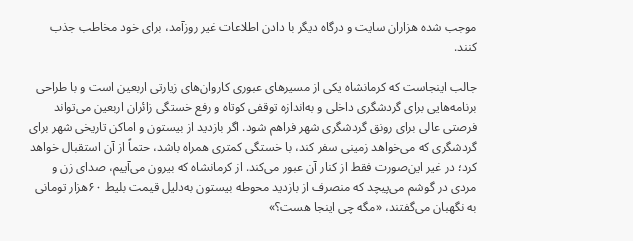موجب شده هزاران سایت و درگاه دیگر با دادن اطلاعات غیر روزآمد، برای خود مخاطب جذب کنند.

جالب اینجاست که کرمانشاه یکی از مسیرهای عبوری کاروان‌های زیارتی اربعین است و با طراحی برنامه‌هایی برای گردشگری داخلی و به‌اندازه توقفی کوتاه و رفع خستگی زائران اربعین می‌تواند فرصتی عالی برای رونق گردشگری شهر فراهم شود‌. اگر بازدید از بیستون و اماکن تاریخی شهر برای گردشگری که می‌خواهد زمینی سفر کند، با خستگی کمتری همراه باشد، حتماً از آن استقبال خواهد‌ کرد؛ در غیر این‌‌صورت فقط از کنار آن عبور می‌کند. از کرمانشاه که بیرون می‌آییم، صدای زن و مردی در گوشم می‌پیچد که منصرف‌ از بازدید محوطه بیستون به‌دلیل قیمت بلیط ۶۰هزار تومانی به نگهبان می‌گفتند، «مگه چی اینجا هست؟»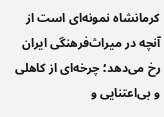کرمانشاه نمونه‌ای است از آنچه در میراث‌فرهنگی ایران رخ می‌دهد؛ چرخه‌ای از کاهلی و بی‌اعتنایی و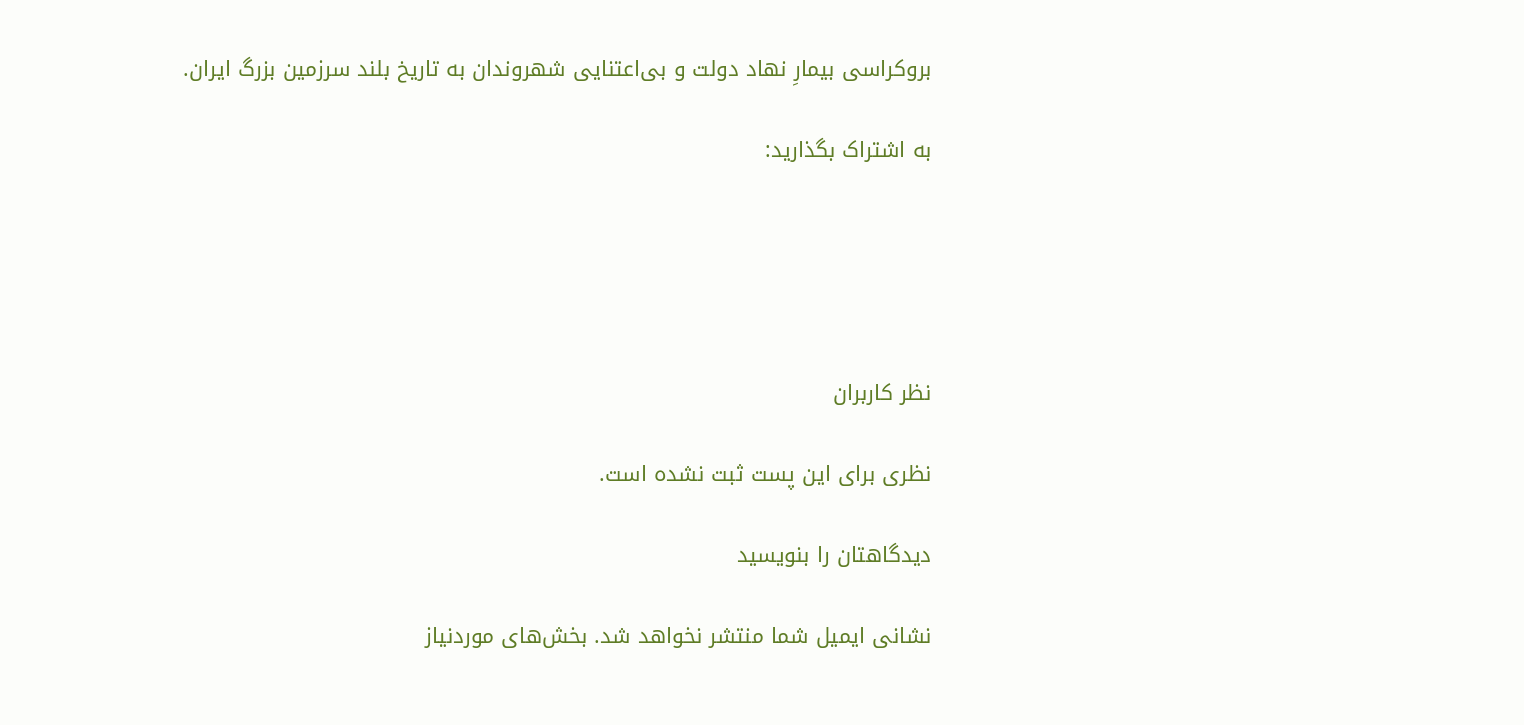بروکراسی بیمارِ نهاد دولت و بی‌اعتنایی شهروندان به تاریخ بلند سرزمین بزرگ ایران.

به اشتراک بگذارید:





نظر کاربران

نظری برای این پست ثبت نشده است.

دیدگاهتان را بنویسید

نشانی ایمیل شما منتشر نخواهد شد. بخش‌های موردنیاز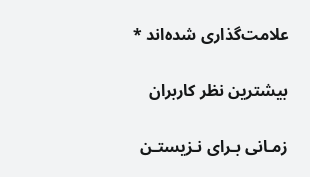علامت‌گذاری شده‌اند *

بیشترین نظر کاربران

زمـانی بـرای نـزیستـن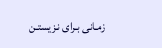زمـانی بـرای نـزیستـن